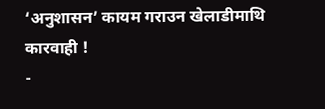‘अनुशासन’ कायम गराउन खेलाडीमाथि कारवाही !
-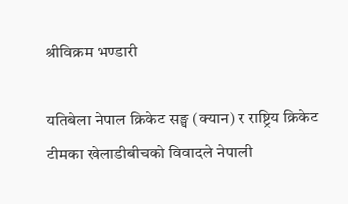श्रीविक्रम भण्डारी

यतिबेला नेपाल क्रिकेट सङ्घ (क्यान) र राष्ट्रिय क्रिकेट टीमका खेलाडीबीचको विवादले नेपाली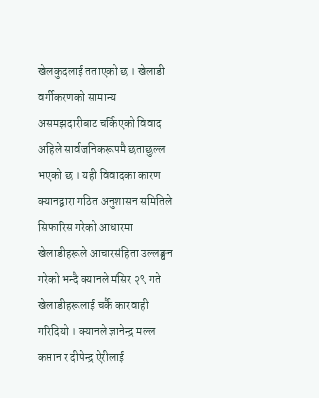खेलकुदलाई तताएको छ । खेलाडी वर्गीकरणको सामान्य असमझदारीबाट चर्किएको विवाद अहिले सार्वजनिकरूपमै छताछुल्ल भएको छ । यही विवादका कारण क्यानद्वारा गठित अनुशासन समितिले सिफारिस गरेको आधारमा खेलाडीहरूले आचारसंहिता उल्लङ्घन गरेको भन्दै क्यानले मंसिर २९ गते खेलाडीहरूलाई चर्कै कारवाही गरिदियो । क्यानले ज्ञानेन्द्र मल्ल कप्तान र दीपेन्द्र ऐरीलाई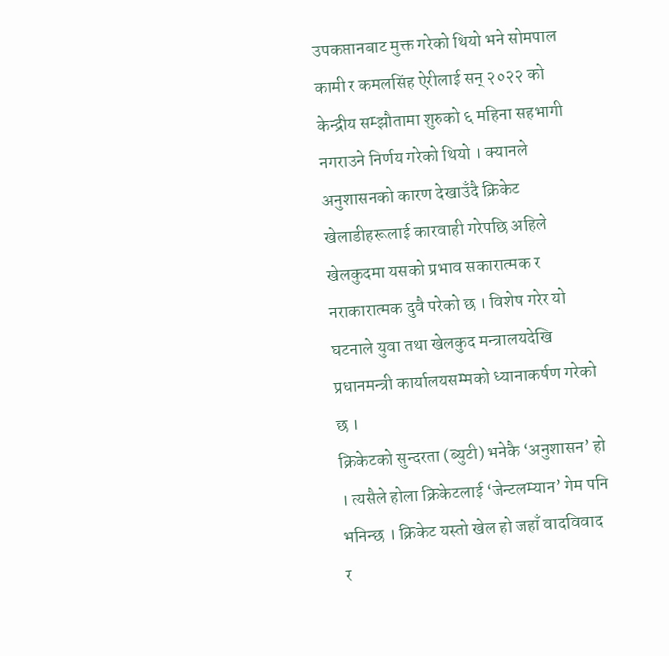उपकप्तानबाट मुक्त गरेको थियो भने सोमपाल कामी र कमलसिंह ऐरीलाई सन् २०२२ को केन्द्रीय सम्झौतामा शुरुको ६ महिना सहभागी नगराउने निर्णय गरेको थियो । क्यानले अनुशासनको कारण देखाउँदै क्रिकेट खेलाडीहरूलाई कारवाही गरेपछि अहिले खेलकुदमा यसको प्रभाव सकारात्मक र नराकारात्मक दुवै परेको छ । विशेष गरेर यो घटनाले युवा तथा खेलकुद मन्त्रालयदेखि प्रधानमन्त्री कार्यालयसम्मको ध्यानाकर्षण गरेको छ ।
क्रिकेटको सुन्दरता (ब्युटी) भनेकै ‘अनुशासन’ हो । त्यसैले होला क्रिकेटलाई ‘जेन्टलम्यान’ गेम पनि भनिन्छ । क्रिकेट यस्तो खेल हो जहाँ वादविवाद र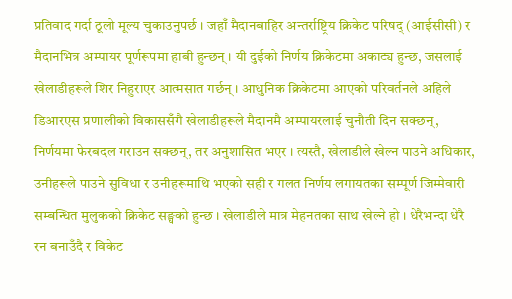प्रतिवाद गर्दा ठूलो मूल्य चुकाउनुपर्छ । जहाँ मैदानबाहिर अन्तर्राष्ट्रिय क्रिकेट परिषद् (आईसीसी) र मैदानभित्र अम्पायर पूर्णरूपमा हाबी हुन्छन् । यी दुईको निर्णय क्रिकेटमा अकाट्य हुन्छ, जसलाई खेलाडीहरूले शिर निहुराएर आत्मसात गर्छन् । आधुनिक क्रिकेटमा आएको परिवर्तनले अहिले डिआरएस प्रणालीको विकाससँगै खेलाडीहरूले मैदानमै अम्पायरलाई चुनौती दिन सक्छन्, निर्णयमा फेरबदल गराउन सक्छन्, तर अनुशासित भएर । त्यस्तै, खेलाडीले खेल्न पाउने अधिकार, उनीहरूले पाउने सुविधा र उनीहरूमाथि भएको सही र गलत निर्णय लगायतका सम्पूर्ण जिम्मेवारी सम्बन्धित मुलुकको क्रिकेट सङ्घको हुन्छ । खेलाडीले मात्र मेहनतका साथ खेल्ने हो । धेरैभन्दा धेरै रन बनाउँदै र विकेट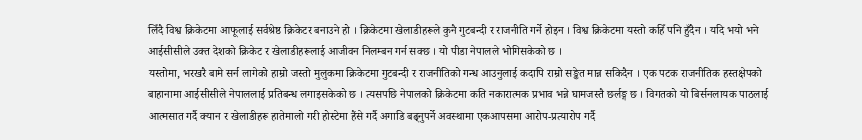लिँदै विश्व क्रिकेटमा आफूलाई सर्वश्रेष्ठ क्रिकेटर बनाउने हो । क्रिकेटमा खेलाडीहरूले कुनै गुटबन्दी र राजनीति गर्ने होइन । विश्व क्रिकेटमा यस्तो कहिँ पनि हुँदैन । यदि भयो भने आईसीसीले उक्त देशको क्रिकेट र खेलाडीहरूलाई आजीवन निलम्बन गर्न सक्छ । यो पीडा नेपालले भोगिसकेको छ ।
यस्तोमा, भरखरै बामे सर्न लागेको हाम्रो जस्तो मुलुकमा क्रिकेटमा गुटबन्दी र राजनीतिको गन्ध आउनुलाई कदापि राम्रो सङ्केत मान्न सकिदैन । एक पटक राजनीतिक हस्तक्षेपको बाहानामा आईसीसीले नेपाललाई प्रतिबन्ध लगाइसकेको छ । त्यसपछि नेपालको क्रिकेटमा कति नकारात्मक प्रभाव भन्ने घामजस्तै छर्लङ्ग छ । विगतको यो बिर्सनलायक पाठलाई आत्मसात गर्दै क्यान र खेलाडीहरू हातेमालो गरी होस्टेमा हैंसे गर्दै अगाडि बढ्नुपर्ने अवस्थामा एकआपसमा आरोप-प्रत्यारोप गर्दै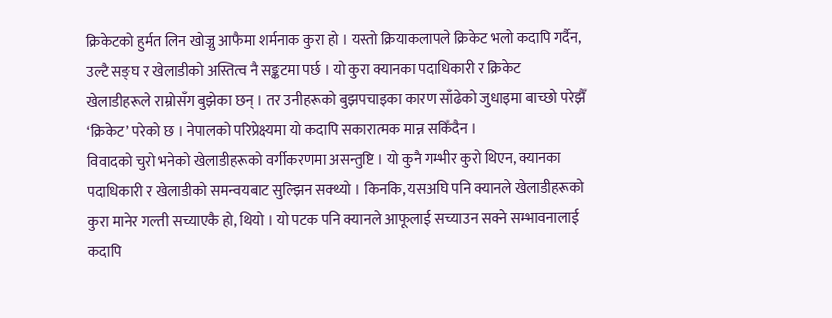क्रिकेटको हुर्मत लिन खोज्नु आफैमा शर्मनाक कुरा हो । यस्तो क्रियाकलापले क्रिकेट भलो कदापि गर्दैन, उल्टै सङ्घ र खेलाडीको अस्तित्व नै सङ्कटमा पर्छ । यो कुरा क्यानका पदाधिकारी र क्रिकेट खेलाडीहरूले राम्रोसँग बुझेका छन् । तर उनीहरूको बुझपचाइका कारण साँढेको जुधाइमा बाच्छो परेझैँ ‘क्रिकेट’ परेको छ । नेपालको परिप्रेक्ष्यमा यो कदापि सकारात्मक मान्न सकिँदैन ।
विवादको चुरो भनेको खेलाडीहरूको वर्गीकरणमा असन्तुष्टि । यो कुनै गम्भीर कुरो थिएन, क्यानका पदाधिकारी र खेलाडीको समन्वयबाट सुल्झिन सक्थ्यो । किनकि, यसअघि पनि क्यानले खेलाडीहरूको कुरा मानेर गल्ती सच्याएकै हो, थियो । यो पटक पनि क्यानले आफूलाई सच्याउन सक्ने सम्भावनालाई कदापि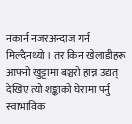नकार्न नजरअन्दाज गर्न मिल्दैनथ्यो । तर किन खेलाडीहरू आफ्नो खुट्टामा बञ्चरो हान्न उद्यत् देखिए त्यो शङ्काको घेरामा पर्नु स्वाभाविक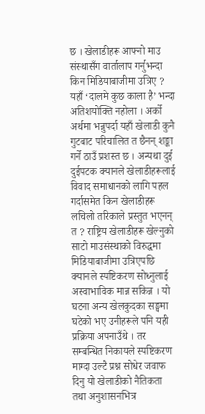छ । खेलाडीहरू आफ्नो माउ संस्थासँग वार्तालाप गर्नुभन्दा किन मिडियाबाजीमा उत्रिए ? यहाँ ‘दालमे कुछ काला है’ भन्दा अतिशयोक्ति नहोला । अर्को अर्थमा भन्नुपर्दा यहाँ खेलाडी कुनै गुटबाट परिचालित त छैनन् शङ्का गर्ने ठाउँ प्रशस्त छ । अन्यथा दुई दुईपटक क्यानले खेलाडीहरूलाई विवाद समाधानको लागि पहल गर्दासमेत किन खेलाडीहरू लचिलो तरिकाले प्रस्तुत भएनन् त ? राष्ट्रिय खेलाडीहरू खेल्नुको साटो माउसंस्थाको विरुद्धमा मिडियाबाजीमा उत्रिएपछि क्यानले स्पष्टिकरण सोध्नुलाई अस्वाभाविक मान्न सकिन्न । यो घटना अन्य खेलकुदका सङ्घमा घटेको भए उनीहरूले पनि यही प्रक्रिया अपनाउँथे । तर सम्बन्धित निकायले स्पष्टिकरण माग्दा उल्टै प्रश्न सोधेर जवाफ दिनु यो खेलाडीको नैतिकता तथा अनुशासनभित्र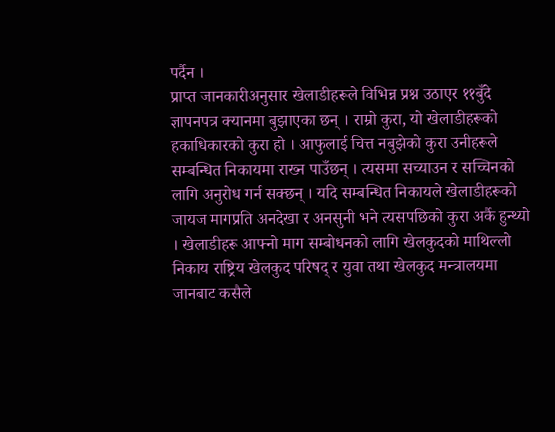पर्दैन ।
प्राप्त जानकारीअनुसार खेलाडीहरूले विभिन्न प्रश्न उठाएर ११बुँदे ज्ञापनपत्र क्यानमा बुझाएका छन् । राम्रो कुरा, यो खेलाडीहरूको हकाधिकारको कुरा हो । आफुलाई चित्त नबुझेको कुरा उनीहरूले सम्बन्धित निकायमा राख्न पाउँछन् । त्यसमा सच्याउन र सच्चिनको लागि अनुरोध गर्न सक्छन् । यदि सम्बन्धित निकायले खेलाडीहरूको जायज मागप्रति अनदेखा र अनसुनी भने त्यसपछिको कुरा अर्कै हुन्थ्यो । खेलाडीहरू आफ्नो माग सम्बोधनको लागि खेलकुदको माथिल्लो निकाय राष्ट्रिय खेलकुद परिषद् र युवा तथा खेलकुद मन्त्रालयमा जानबाट कसैले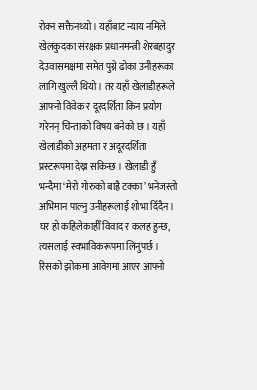रोक्न सक्तैनथ्यो । यहाँबाट न्याय नमिले खेलकुदका संरक्षक प्रधानमन्त्री शेरबहादुर देउवासमक्षमा समेत पुग्ने ढोका उनीहरूका लागि खुल्लै थियो । तर यहाँ खेलाडीहरूले आफ्नो विवेक र दूरदर्शिता किन प्रयोग गरेनन् चिन्ताको विषय बनेको छ । यहाँ खेलाडीको अहमता र अदूरदर्शिता प्रस्टरूपमा देख्न सकिन्छ । खेलाडी हुँ भन्दैमा ‘मेरो गोरुको बाह्रै टक्का’ भनेजस्तो अभिमान पाल्नु उनीहरूलाई शोभा दिँदैन । घर हो कहिलेकाहीँ विवाद र कलह हुन्छ, त्यसलाई स्वभाविकरूपमा लिनुपर्छ । रिसको झोकमा आवेगमा आएर आफ्नो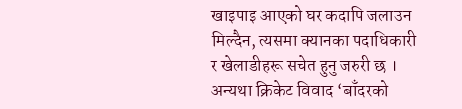खाइपाइ आएको घर कदापि जलाउन मिल्दैन, त्यसमा क्यानका पदाधिकारी र खेलाडीहरू सचेत हुनु जरुरी छ । अन्यथा क्रिकेट विवाद ‘बाँदरको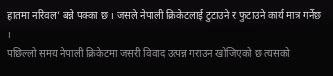हातमा नरिवल’ बन्ने पक्का छ । जसले नेपाली क्रिकेटलाई टुटाउने र फुटाउने कार्य मात्र गर्नेछ ।
पछिल्लो समय नेपाली क्रिकेटमा जसरी विवाद उत्पन्न गराउन खोजिएको छ त्यसको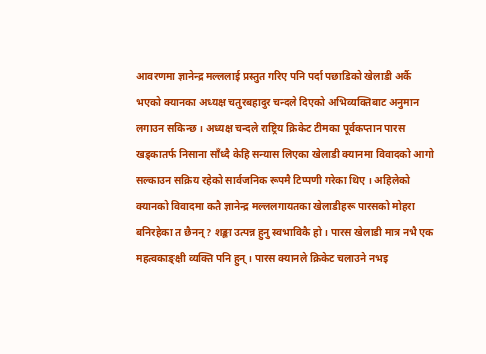आवरणमा ज्ञानेन्द्र मल्ललाई प्रस्तुत गरिए पनि पर्दा पछाडिको खेलाडी अर्कै भएको क्यानका अध्यक्ष चतुरबहादुर चन्दले दिएको अभिव्यक्तिबाट अनुमान लगाउन सकिन्छ । अध्यक्ष चन्दले राष्ट्रिय क्रिकेट टीमका पूर्वकप्तान पारस खड्कातर्फ निसाना साँध्दै केहि सन्यास लिएका खेलाडी क्यानमा विवादको आगो सल्काउन सक्रिय रहेको सार्वजनिक रूपमै टिप्पणी गरेका थिए । अहिलेको क्यानको विवादमा कतै ज्ञानेन्द्र मल्ललगायतका खेलाडीहरू पारसको मोहरा बनिरहेका त छैनन् ? शङ्का उत्पन्न हुनु स्वभाविकै हो । पारस खेलाडी मात्र नभै एक महत्वकाङ्क्षी व्यक्ति पनि हुन् । पारस क्यानले क्रिकेट चलाउने नभइ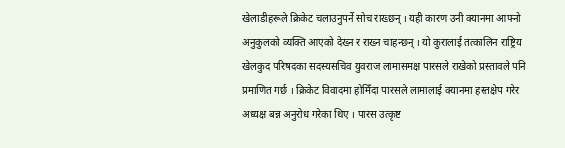खेलाडीहरूले क्रिकेट चलाउनुपर्ने सोच राख्छन् । यही कारण उनी क्यानमा आफ्नो अनुकुलको व्यक्ति आएको देख्न र राख्न चाहन्छन् । यो कुरालाई तत्कालिन राष्ट्रिय खेलकुद परिषदका सदस्यसचिव युवराज लामासमक्ष पारसले राखेको प्रस्तावले पनि प्रमाणित गर्छ । क्रिकेट विवादमा होमिँदा पारसले लामालाई क्यानमा हस्तक्षेप गरेर अध्यक्ष बन्न अनुरोध गरेका थिए । पारस उत्कृष्ट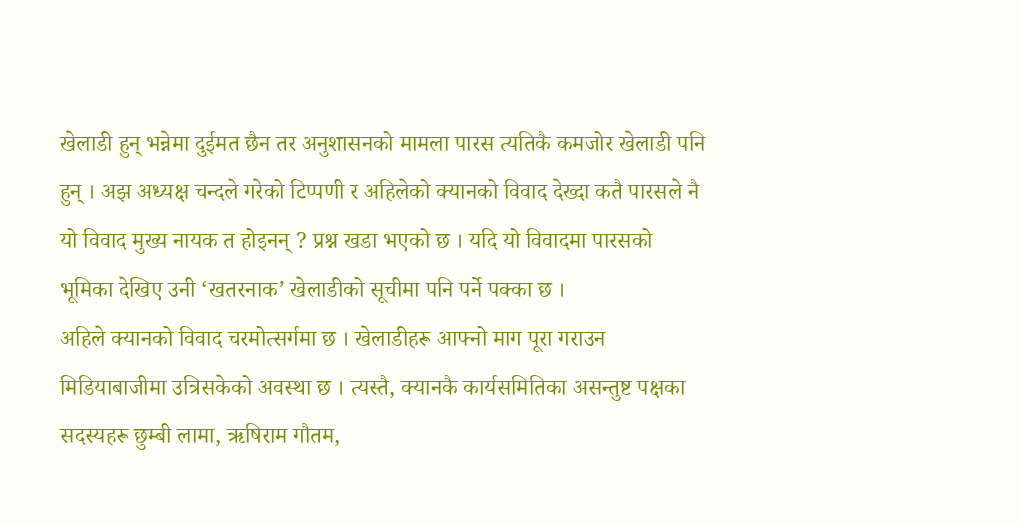खेलाडी हुन् भन्नेमा दुईमत छैन तर अनुशासनको मामला पारस त्यतिकै कमजोर खेलाडी पनि हुन् । अझ अध्यक्ष चन्दले गरेको टिप्पणी र अहिलेको क्यानको विवाद देख्दा कतै पारसले नै यो विवाद मुख्य नायक त होइनन् ? प्रश्न खडा भएको छ । यदि यो विवादमा पारसको भूमिका देखिए उनी ‘खतरनाक’ खेलाडीको सूचीमा पनि पर्ने पक्का छ ।
अहिले क्यानको विवाद चरमोत्सर्गमा छ । खेलाडीहरू आफ्नो माग पूरा गराउन मिडियाबाजीमा उत्रिसकेको अवस्था छ । त्यस्तै, क्यानकै कार्यसमितिका असन्तुष्ट पक्षका सदस्यहरू छुम्बी लामा, ऋषिराम गौतम,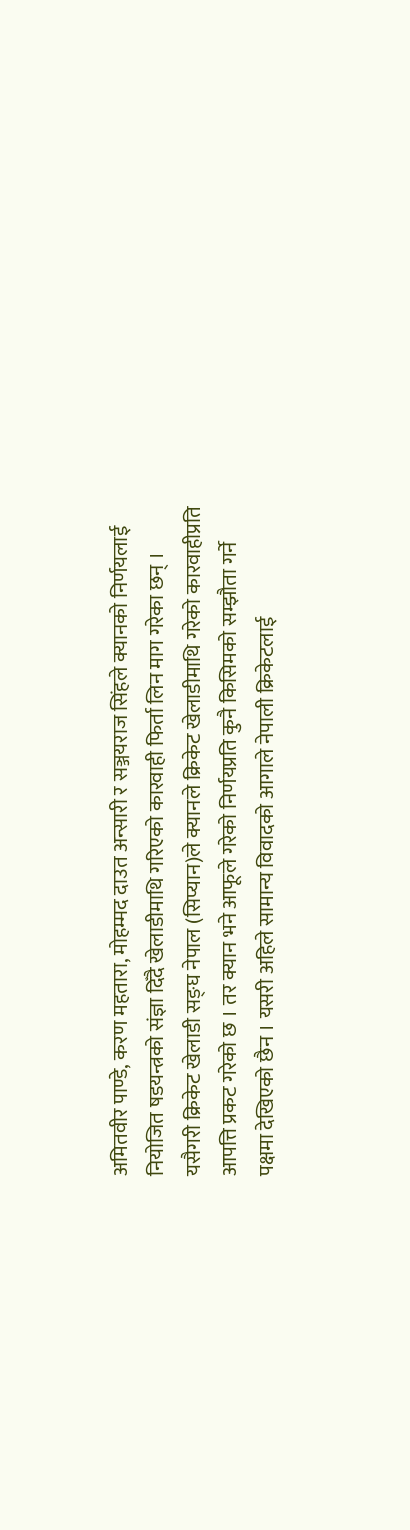अमितवीर पाण्डे, करण महतारा, मोहम्मद दाउत अन्सारी र सञ्जयराज सिंहले क्यानको निर्णयलाई नियोजित षडयन्त्रको संज्ञा दिँदै खेलाडीमाथि गरिएको कारवाही फिर्ता लिन माग गरेका छन् । यसैगरी क्रिकेट खेलाडी सङ्घ नेपाल (सिप्यान)ले क्यानले क्रिकेट खेलाडीमाथि गरेको कारवाहीप्रति आपत्ति प्रकट गरेको छ । तर क्यान भने आफूले गरेको निर्णयप्रति कुनै किसिमको सम्झौता गर्ने पक्षमा देखिएको छैन । यसरी अहिले सामान्य विवादको आगाले नेपाली क्रिकेटलाई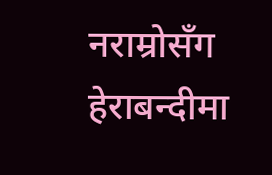नराम्रोसँग हेराबन्दीमा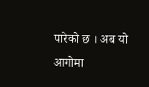पारेको छ । अब यो आगोमा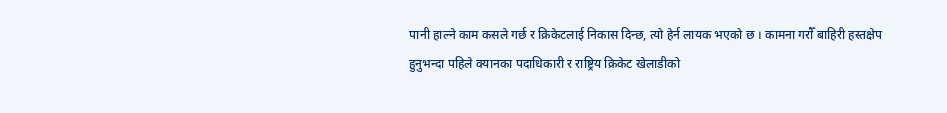पानी हाल्ने काम कसले गर्छ र क्रिकेटलाई निकास दिन्छ, त्यो हेर्न लायक भएको छ । कामना गरौँ बाहिरी हस्तक्षेप हुनुभन्दा पहिले क्यानका पदाधिकारी र राष्ट्रिय क्रिकेट खेलाडीको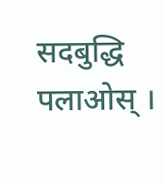सदबुद्धि पलाओस् ।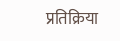प्रतिक्रिया